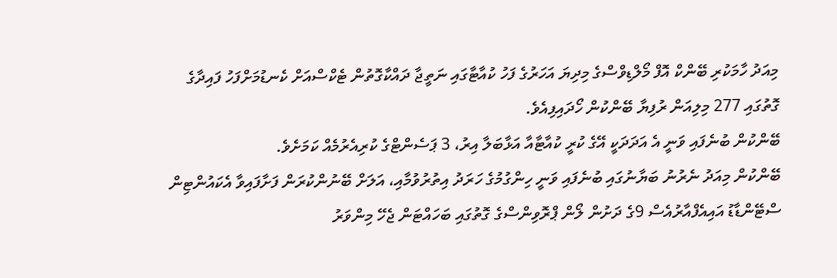މިއަދު ހާމަކުރި ބޭންކް އޮފް މޯލްޑިވްސްގެ މިދިޔަ އަހަރުގެ ފަހު ކުއާޓާގައި ނަތީޖާ ދައްކާގޮތުން ޓެކްސްއަށް ކެނޑުމަށްފަހު ފައިދާގެ ގޮތުގައި 277 މިލިއަން ރުފިޔާ ބޭންކުން ހޯދައިފިއެވެ.
ބޭންކުން ބުނެފައި ވަނީ އެ އަދަދަކީ އޭގެ ކުރީ ކުއާޓާއާ އަޅާބަލާ އިރު، 3 ޕަސެންޓްގެ ކުރިއެރުމެއް ކަމަށެވެ.
ބޭންކުން މިއަދު ނެރުނު ބަޔާނުގައި ބުނެފައި ވަނީ ހިންގުމުގެ ހަރަދު އިތުރުވުމާއި، އަލަށް ބޭނުންކުރަން ފަށާފައިވާ އެކައުންޓިން ސްޓޭންޑާޑު އައިއެފްއާރުއެސް 9ގެ ދަށުން ލޯން ޕްރޮވިންސްގެ ގޮތުގައި ބަހައްޓަން ޖެހޭ މިންވަރު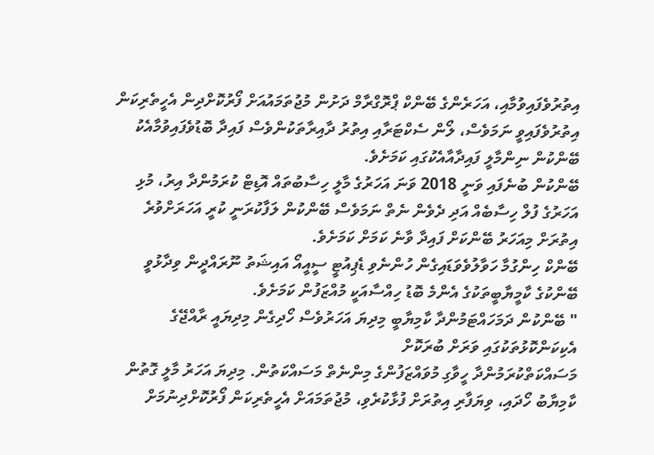އިތުރުވެފައިވުމާއި، އަހަރެންގެ ބޭންކް ޕްރޮގްރާމް ދަށުން މުޖުތަމައުއަށް ފޯރުކޮށްދިން އެހީތެރިކަން އިތުރުވެފައިވީ ނަމަވެސް، ލޯން ސެކްޓަރާއި އިތުރު ދާއިރާތަކުންވެސް ފައިދާ ބޮޑުވެފައިވުމާއެކު ބޭންކުން ނިންމާލީ ފައިދާއާއެކުގައި ކަމަށެވެ.
ބޭންކުން ބުނެފައި ވަނީ 2018 ވަނަ އަހަރުގެ މާލީ ހިސާބުތައް އޮޑިޓް ކުރަމުންދާ އިރު، މުޅި އަހަރުގެ ފުލް ހިސާބެއް އަދި ދެވެން ނެތް ނަމަވެސް ބޭންކުން ލަފާކުރަނީ ކުރީ އަހަރަށްވުރެ އިތުރަށް މިއަހަރު ބޭންކަށް ފައިދާ ވާނެ ކަމަށް ކަމަށެވެ.
ބޭންކް ހިންގުމާ ހަވާލުވެވަޑައިގެން ހުންނެވި ޑެޕިއުޓީ ސީއީއޯ އައިޝަތު ނޫރައްދީން ވިދާޅުވީ ބޭންކުގެ ކާމީޔާބީތަކުގެ އެންމެ ބޮޑު ހިއްސާއަކީ މުއްޒަފުން ކަމަށެވެ.
" ބޭންކުން ދަމަހައްޓަމުންދާ ކާމިޔާބީ މިދިޔަ އަހަރުވެސް ހޯދިގެން މިދިޔައީ ރާއްޖޭގެ އެކިކަންކޮޅުތަކުގައި ވަރަށް ބުރަކޮށް
މަސައްކަތްކުރަމުންދާ ހީވާގި މުވައްޒަފުންގެ މިންނެތް މަސައްކަތުން. މިދިޔަ އަހަރު މާލީ ގޮތުން ކާމިޔާބު ހޯދައި، ވިޔަފާރި އިތުރަށް ފުޅާކުރެވި، މުޖުތަމައަށް އެހީތެރިކަން ފޯރުކޮށްދިނުމަށް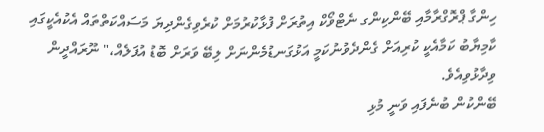ހިންގާ ޕްރޮގްރާމާއި ބޭންކިންގ ނެޓްވޯކް އިތުރަށް ފުޅާކުރުމަށް ކުރެވިގެންދިޔަ މަސައްކަތްތައް އެކުއެކީގައި ކާމިޔާބު ކަމާއެކީ ކުރިއަށް ގެންދެވުނުކަމީ އަޅުގަނޑުމެންނަށް ލިބޭ ވަރަށް ބޮޑު އުފަލެއް،" ނޫރައްދީން ވިދާޅުވިއެވެ.
ބޭންކުން ބުނެފައި ވަނީ މުޅި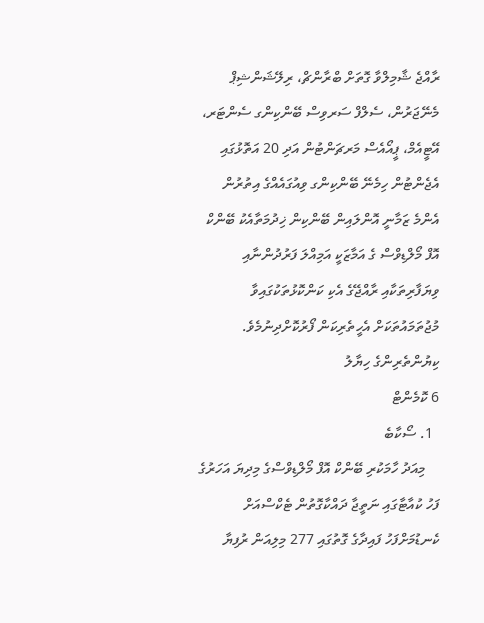ރާއްޖެ ޝާމިލްވާ ގޮތަށް ބްރާންޗް، ރިލޭޝަންޝިޕް މެނޭޖަރުން، ސެލްފް ސަރވިސް ބޭންކިންގ ސެންޓަރ، އޭޓީއެމް، ޕީއޯއެސް މަރޗަންޓުން އަދި 20 އަތޮޅުގައި އެޖެންޓުން ހިމެނޭ ބޭންކިންގ ވިއުގައެއްގެ އިތުރުން އެންމެ ޒަމާނީ އޮންލައިން ބޭންކިން ޚިދުމަތާއެކު ބޭންކް އޮފް މޯލްޑިވްސް ގެ އަމާޒަކީ އަމިއްލަ ފަރުދުންނާއި ވިޔަފާރިތަކާއި ރާއްޖޭގެ އެކި ކަންކޮޅުތަކުގައިވާ މުޖުތަމައުތަކަށް އެހީތެރިކަން ފޯރުކޮށްދިނުމެވެ.
ކިޔުންތެރިންގެ ހިޔާލު
6 ކޮމެންޓް
  1. ސޯކާބެ
    މިއަދު ހާމަކުރި ބޭންކް އޮފް މޯލްޑިވްސްގެ މިދިޔަ އަހަރުގެ ފަހު ކުއާޓާގައި ނަތީޖާ ދައްކާގޮތުން ޓެކްސްއަށް ކެނޑުމަށްފަހު ފައިދާގެ ގޮތުގައި 277 މިލިއަން ރުފިޔާ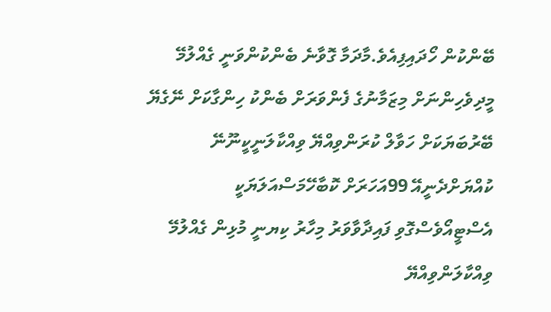ބޭންކުން ހޯދައިފިއެވެ.މާދަމާ ގޮވާނެ ބެންކުންވަނީ ގެއްލުމޭ މީދިވެހިންނަށް މިޒަމާނުގެ ފެންވަރަށް ބެންކު ހިންގާކަށް ނޭގެޔޭ ބޭރުބަޔަކަށް ހަވާލް ކުރަންވިއްޔޭ ވިއްކާލަނީކީނޫނޭ ކުއްޔަށްދެނީއޭ 99އަހަރަށް ކޮބާހޭމަސްއަލަޔަކީ އެސްޓީއޯވެސްގޮވި ފައިދާވާވަރު މިހާރު ކިޔނީ މުޅިން ގެއްލުމޭ ވިއްކާލަންވިއްޔޭ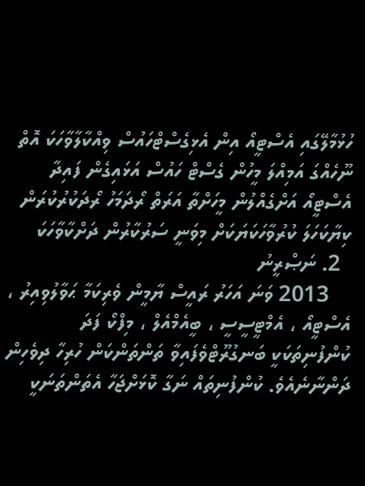ހުޅުމާލޭގައި އެސްޓީއޯ އިން އެޅިގެސްޓްހައުސް ވިއްކާލާވާހަކަ އޮތް ނޫހެއްގަ އަމިއްލަ މީހުން ގެސްޓް ހައުސް އަޅައިގެން ފައިދާ އެސްޓީއޯ އަށްގެއްލުން މީހަށްތާ އަރަތް ރޯދަމަހު ރޯދަކުރުކުރަން ކިޔާކަހަލަ ކުރުވާހަކަޔަކަށް މިވަނީ ސަރުކާރުން ދަށްކާވާހަކަ
  2. ނަޞްރީނު
    2013 ވަނަ އަހަރު ރައީސް ޔާމީން ވެރިކަމާ ޙަވާލުވިއިރު ، އެސްޓީއޯ ، އެމްޓީސީސީ ، ބީއެމްއެލް ، މިފްކޯ ފަދަ ކުންފުނިތަކަކީ ބަނގުރޫޓްވެފައިވާ ތަންތަންކަން ހުރިހާ ދިވެހިން ދަންނާނެއެވެ. ކުންފުނިތައް ނަގާ ކޮޅަށްޖަހާ އެތަންތަނަކީ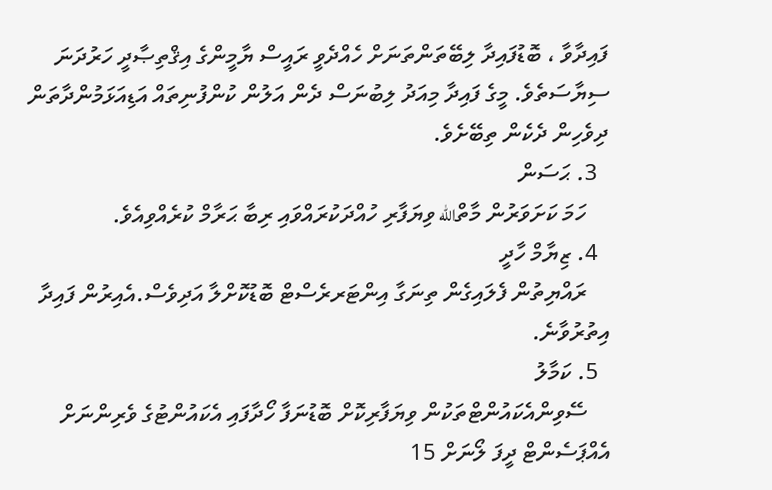ފައިދާވާ ، ބޮޑުފައިދާ ލިބޭތަންތަނަށް ހެއްދެވީ ރައީސް ޔާމީންގެ އިޤްތިޞާދީ ހަރުދަނަ ސިޔާސަތެވެ. މީގެ ފައިދާ މިއަދު ލިބުނަސް ދެން އަލުން ކުންފުނިތައް އަޑިއަޅަމުންދާތަން ދިވެހިން ދެކެން ތިބޭށެވެ.
  3. ޙަސަން
    ހަމަ ކަށަވަރުން މާތްالله ވިޔަފާރި ހުއްދަކުރައްވައި ރިބާ ޙަރާމް ކުރެއްވިއެވެ.
  4. ޒިޔާމް ހާދީ
    ރައްޔިތުން ފެލައިގެން ތިނަގާ އިންޓަރރެސްޓް ބޮޑުކޮށްލާ އަދިވެސް.އެއިރުން ފައިދާ އިތުރުވާނެ.
  5. ކަމާލު
    ސޭވިންއެކައުންޓްތަކުން ވިޔަފާރިކޮށް ބޮޑުނަފާ ހޯދާފައި އެކައުންޓުގެ ވެރިންނަށް އެއްޕަސެންޓް ދީފަ ލޯނަށް 15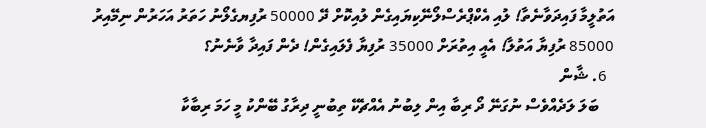އަތުލީމާ ފައިދަވާނެތާ! ލުއި އެކްޕްރެސްލޯނޭކިޔައިގެން ލުއިކޮށް ދޭ 50000 ރުފިޔގެލޯނު ހަތަރު އަހަރުން ނިމޭއިރު 85000 ރުފިޔާ އަތުލާ! އެއީ އިތުރަށް 35000 ރުފިޔާ ފެލައިގެން! ދެން ފައިދާ ވާނެނު؟
  6. ޝާން
    ބަލަ ލަދެއްވެސް ނުގަނޭ ދޯ ރިބާ އިން ލިބުނު އެއްޗެކޭ ތިބުނީ ދިރާގު ބޭންކު މީ ހަމަ ރިބާކާ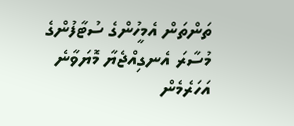ތަންތަން އެމީހުންގެ ސުޓާފުންގެ މުސާރަ އެނގިއްޖެޔާ މޮޔަވާނެ އަހަރެމެން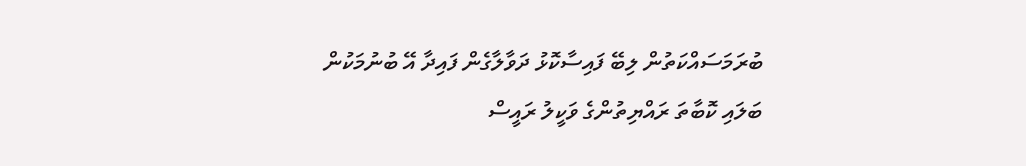ބުރަމަސައްކަތުން ލިބޭ ފައިސާކޮޅު ދަވާލާގެން ފައިދާ އޭ ބުނުމަކުން ބަލައި ކޮބާތަ ރައްޔިތުންގެ ވަކީލު ރައީސް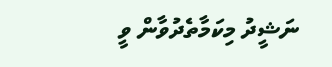ނަޝީދު މިކަމާތެދުވާން ވީ